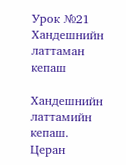Урок №21 Хандешнийн латтаман кепаш

Хандешнийн латтамийн кепаш. Церан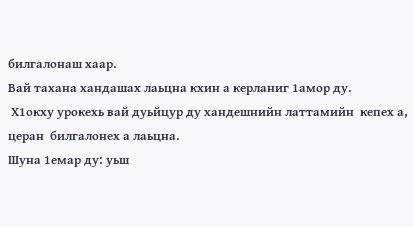билгалонаш хаар.
Вай тахана хандашах лаьцна кхин а керланиг 1амор ду.
 Х1окху урокехь вай дуьйцур ду хандешнийн латтамийн  кепех а, церан  билгалонех а лаьцна.
Шуна 1емар ду: уьш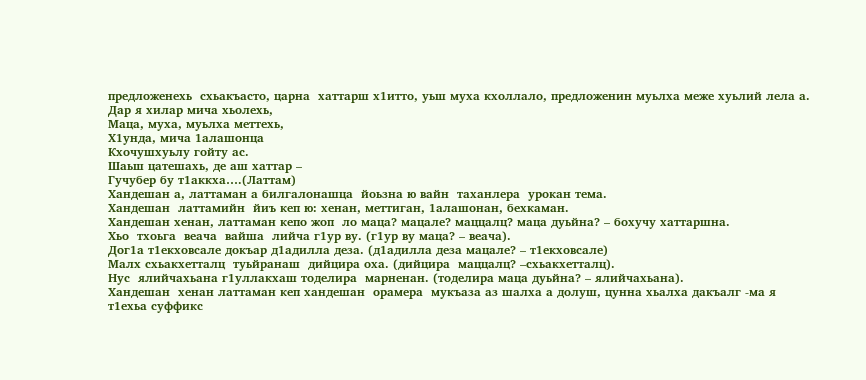предложенехь  схьакъасто, царна  хаттарш х1итто, уьш муха кхоллало, предложенин муьлха меже хуьлий лела а.
Дар я хилар мича хьолехь,
Маца, муха, муьлха меттехь,
Х1унда, мича 1алашонца
Кхочушхуьлу гойту ас.
Шаьш цатешахь, де аш хаттар –
Гучубер бу т1аккха….(Латтам)
Хандешан а, латтаман а билгалонашца  йоьзна ю вайн  таханлера  урокан тема.
Хандешан  латтамийн  йиъ кеп ю: хенан, меттиган, 1алашонан, бехкаман.
Хандешан хенан, латтаман кепо жоп  ло маца? мацале? маццалц? маца дуьйна? – бохучу хаттаршна.
Хьо  тхоьга  веача  вайша  лийча г1ур ву. (г1ур ву маца? – веача).
Дог1а т1екховсале докъар д1адилла деза. (д1адилла деза мацале? – т1екховсале)
Малх схьакхетталц  туьйранаш  дийцира оха. (дийцира  маццалц? –схьакхетталц).
Нус  ялийчахьана г1уллакхаш тоделира  марненан. (тоделира маца дуьйна? – ялийчахьана).
Хандешан  хенан латтаман кеп хандешан  орамера  мукъаза аз шалха а долуш, цунна хьалха дакъалг -ма я т1ехьа суффикс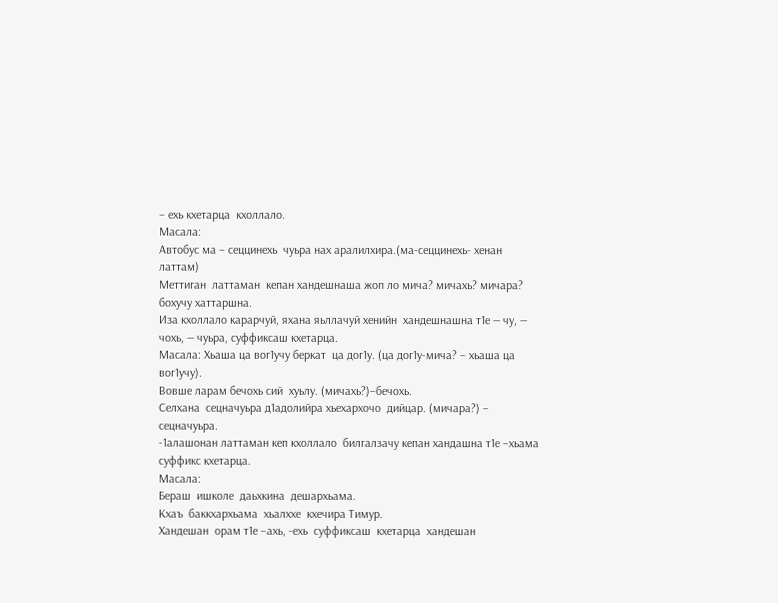– ехь кхетарца  кхоллало.
Масала:
Автобус ма – сеццинехь  чуьра нах аралилхира.(ма-сеццинехь- хенан латтам)
Меттиган  латтаман  кепан хандешнаша жоп ло мича? мичахь? мичара? бохучу хаттаршна.
Иза кхоллало карарчуй, яхана яьллачуй хенийн  хандешнашна т1е — чу, — чохь, — чуьра, суффиксаш кхетарца.
Масала: Хьаша ца вог1учу беркат  ца дог1у. (ца дог1у-мича? – хьаша ца вог1учу).
Вовше ларам бечохь сий  хуьлу. (мичахь?)–бечохь.
Селхана  сецначуьра д1адолийра хьехархочо  дийцар. (мичара?) – сецначуьра.
-1алашонан латтаман кеп кхоллало  билгалзачу кепан хандашна т1е –хьама суффикс кхетарца.
Масала:
Бераш  ишколе  даьхкина  дешархьама.
Кхаъ  баккхархьама  хьалххе  кхечира Тимур.
Хандешан  орам т1е –ахь, -ехь  суффиксаш  кхетарца  хандешан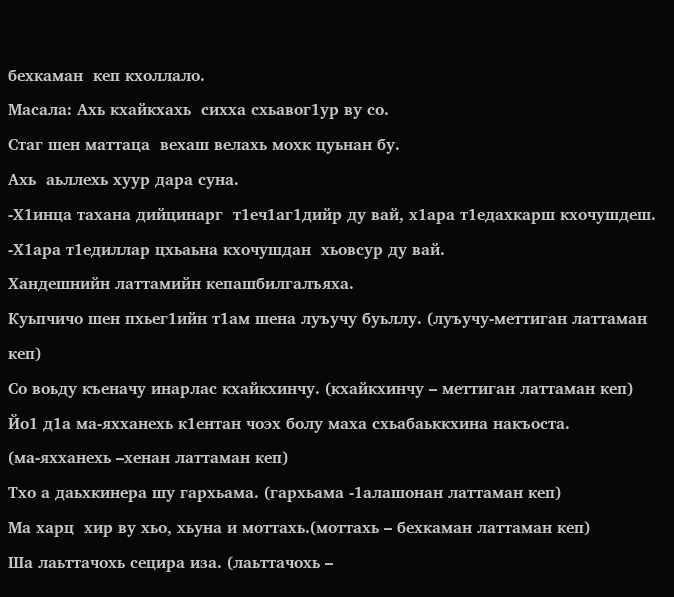бехкаман  кеп кхоллало.
Масала: Ахь кхайкхахь  сихха схьавог1ур ву со.
Стаг шен маттаца  вехаш велахь мохк цуьнан бу.
Ахь  аьллехь хуур дара суна.
-Х1инца тахана дийцинарг  т1еч1аг1дийр ду вай, х1ара т1едахкарш кхочушдеш.
-Х1ара т1едиллар цхьаьна кхочушдан  хьовсур ду вай.
Хандешнийн латтамийн кепашбилгалъяха.
Куьпчичо шен пхьег1ийн т1ам шена луъучу буьллу. (луъучу-меттиган латтаман кеп)
Со воьду къеначу инарлас кхайкхинчу. (кхайкхинчу – меттиган латтаман кеп)
Йо1 д1а ма-яхханехь к1ентан чоэх болу маха схьабаьккхина накъоста.
(ма-яхханехь –хенан латтаман кеп)
Тхо а даьхкинера шу гархьама. (гархьама -1алашонан латтаман кеп)
Ма харц  хир ву хьо, хьуна и моттахь.(моттахь – бехкаман латтаман кеп)
Ша лаьттачохь сецира иза. (лаьттачохь –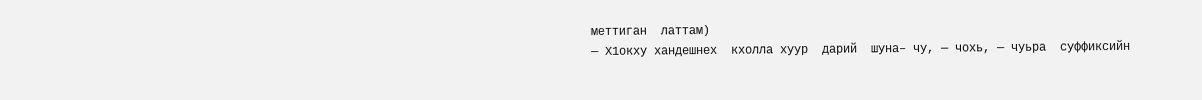меттиган  латтам)
— Х1окху хандешнех  кхолла хуур  дарий  шуна– чу, — чохь, — чуьра  суффиксийн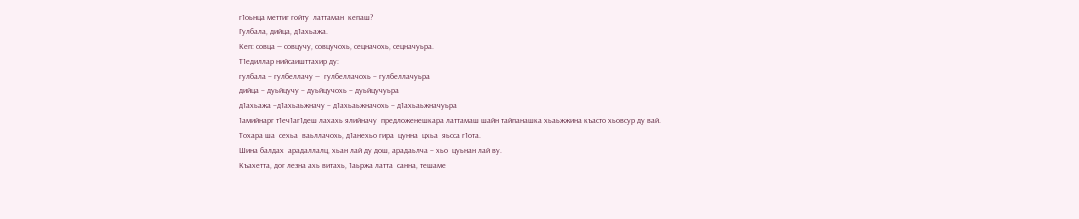г1оьнца меттиг гойту  латтаман  кепаш?
Гулбала, дийца, д1ахьажа.
Кеп: совца — совцучу, совцучохь, сецначохь, сецначуьра.
Т1едиллар нийсаишттахир ду:
гулбала – гулбеллачу —  гулбеллачохь – гулбеллачуьра
дийца – дуьйцучу – дуьйцучохь – дуьйцучуьра
д1ахьажа –д1ахьаьжначу – д1ахьаьжначохь – д1ахьаьжначуьра
1амийнарг т1еч1аг1деш лахахь ялийначу  предложенешкара латтамаш шайн тайпанашка хьаьжжина къасто хьовсур ду вай.
Тохара ша  сехьа  ваьллачохь, д1анехьо гира  цунна  цхьа  яьсса г1ота.
Шина балдах  арадаллалц, хьан лай ду дош, арадаьлча – хьо  цуьнан лай ву.
Къахетта, дог лезна ахь витахь, 1аьржа латта  санна, тешаме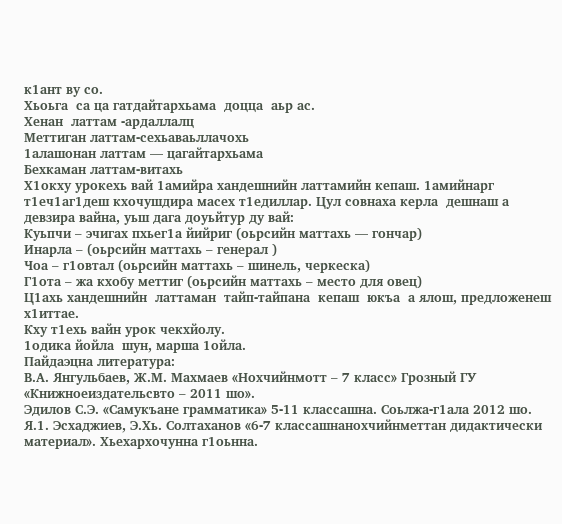к1ант ву со.
Хьоьга  са ца гатдайтархьама  доцца  аьр ас.
Хенан  латтам -ардаллалц
Меттиган латтам-сехьаваьллачохь
1алашонан латтам — цагайтархьама
Бехкаман латтам-витахь
Х1окху урокехь вай 1амийра хандешнийн латтамийн кепаш. 1амийнарг т1еч1аг1деш кхочушдира масех т1едиллар. Цул совнаха керла  дешнаш а девзира вайна, уьш дага доуьйтур ду вай:
Куьпчи – эчигах пхьег1а йийриг (оьрсийн маттахь — гончар)
Инарла – (оьрсийн маттахь – генерал )
Чоа – г1овтал (оьрсийн маттахь – шинель, черкеска)
Г1ота – жа кхобу меттиг (оьрсийн маттахь – место для овец)
Ц1ахь хандешнийн  латтаман  тайп-тайпана  кепаш  юкъа  а ялош, предложенеш х1иттае.
Кху т1ехь вайн урок чекхйолу.
1одика йойла  шун, марша 1ойла.
Пайдаэцна литература:
В.А. Янгульбаев, Ж.М. Махмаев «Нохчийнмотт – 7 класс» Грозный ГУ «Книжноеиздательсвто – 2011 шо».
Эдилов С.Э. «Самукъане грамматика» 5-11 классашна. Соьлжа-г1ала 2012 шо.
Я.1. Эсхаджиев, Э.Хь. Солтаханов «6-7 классашнанохчийнметтан дидактически материал». Хьехархочунна г1оьнна.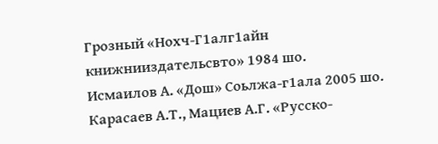Грозный «Нохч-Г1алг1айн книжнииздательсвто» 1984 шо.
Исмаилов А. «Дош» Соьлжа-г1ала 2005 шо.
Карасаев А.Т., Мациев А.Г. «Русско-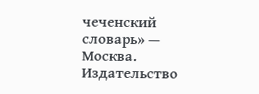чеченский словарь» — Москва. Издательство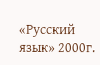«Русский язык» 2000г.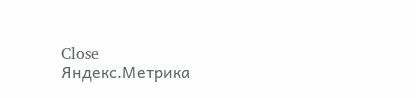Close
Яндекс.Метрика